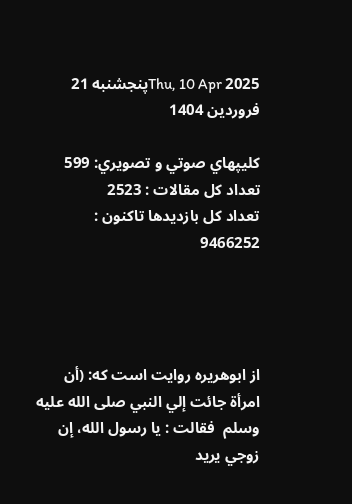Thu, 10 Apr 2025پنجشنبه 21 فروردين 1404

كليپهاي صوتي و تصويري: 599
تعداد كل مقالات : 2523
تعداد كل بازديدها تاكنون : 9466252




از ابوهريره روايت است که: (أن امرأة جائت إلي النبي صلی الله علیه وسلم  فقالت : يا رسول الله، إن زوجي يريد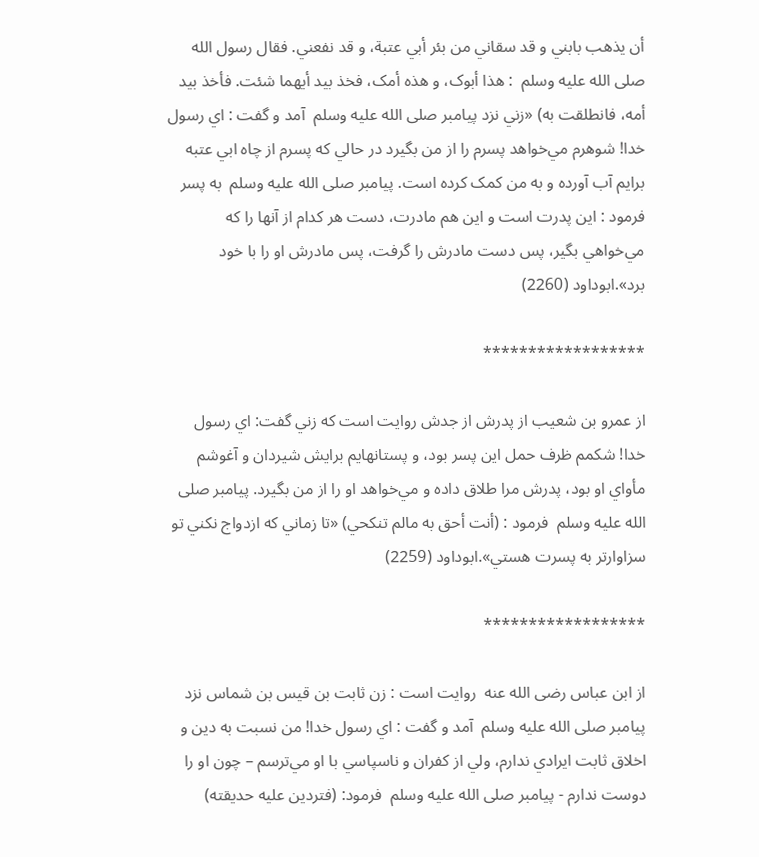أن يذهب بابني و قد سقاني من بئر أبي عتبة، و قد نفعني. فقال رسول الله صلی الله علیه وسلم  : هذا أبوک، و هذه أمک، فخذ بيد أيهما شئت. فأخذ بيد أمه، فانطلقت به) «زني نزد پيامبر صلی الله علیه وسلم  آمد و گفت : اي رسول خدا! شوهرم مي‌خواهد پسرم را از من بگيرد در حالي که پسرم از چاه ابي عتبه برايم آب آورده و به من کمک کرده است. پيامبر صلی الله علیه وسلم  به پسر فرمود : اين پدرت است و اين هم مادرت، دست هر کدام از آنها را که مي‌خواهي بگير، پس دست مادرش را گرفت، پس مادرش او را با خود برد».ابوداود (2260)

******************

از عمرو بن شعيب از پدرش از جدش روايت است که زني گفت: اي رسول خدا! شکمم ظرف حمل اين پسر بود، و پستانهايم برايش شيردان و آغوشم مأواي او بود، پدرش مرا طلاق داده و مي‌خواهد او را از من بگيرد. پيامبر صلی الله علیه وسلم  فرمود : (أنت أحق به مالم تنکحي) «تا زماني که ازدواج نکني تو سزاوارتر به پسرت هستي».ابوداود (2259)

******************

از ابن عباس رضی الله عنه  روايت است : زن ثابت بن قيس بن شماس نزد پيامبر صلی الله علیه وسلم  آمد و گفت : اي رسول خدا! من نسبت به دين و اخلاق ثابت ايرادي ندارم، ولي از کفران و ناسپاسي با او مي‌ترسم – چون او را دوست ندارم - پيامبر صلی الله علیه وسلم  فرمود: (فتردين عليه حديقته)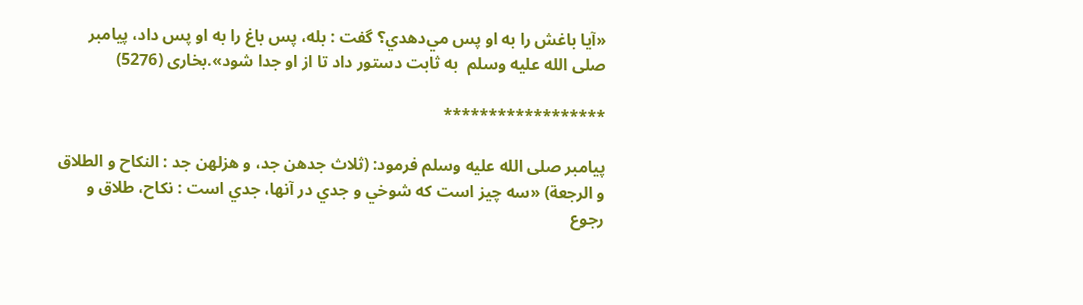«آيا باغش را به او پس مي‌دهدي؟ گفت : بله، پس باغ را به او پس داد، پيامبر صلی الله علیه وسلم  به ثابت دستور داد تا از او جدا شود».بخاری (5276)

******************

پيامبر صلی الله علیه وسلم فرمود: (ثلاث جدهن جد، و هزلهن جد : النکاح و الطلاق و الرجعة) «سه چيز است که شوخي و جدي در آنها، جدي است : نکاح، طلاق و رجوع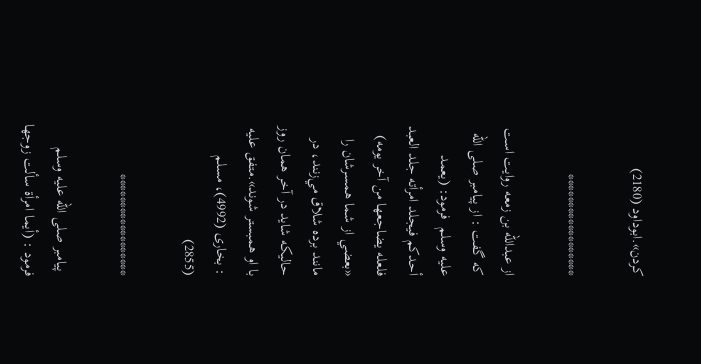کردن».ابوداود (2180)

******************

از عبدالله بن زمعه روايت است که گفت : از پيامبر صلی الله علیه وسلم  فرمود: (يعمد أحدکم فيجلد امرأته جلد العبد فلعله يضاجعها من آخر يومه) «بعضي از شما همسرشان را مانند برده شلاق مي‌زنند، در حاليکه شايد در آخر همان روز با او همبستر شوند».متفق عليه : بخاری (4992)، مسلم (2855)

******************

 پيامبر صلی الله علیه وسلم  فرمود : (أيما امرأة سألت زوجها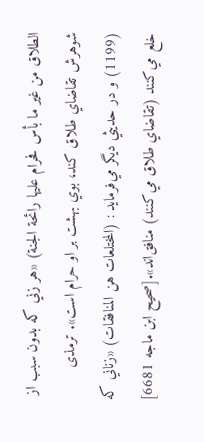الطلاق من غير ما بأس فحرام عليها رائحة الجنة) «هر زني که بدون سبب از شوهرش تقاضاي طلاق کند، بوي بهشت بر او حرام است». ترمذی (1199) و در حديثي ديگر مي‌فرمايد : (المختلعات هن المنافقات) «زناني که خلع مي‌کنند (تقاضاي طلاق مي‌کنند) منافق‌اند».[صحیح ابن ماجه 6681]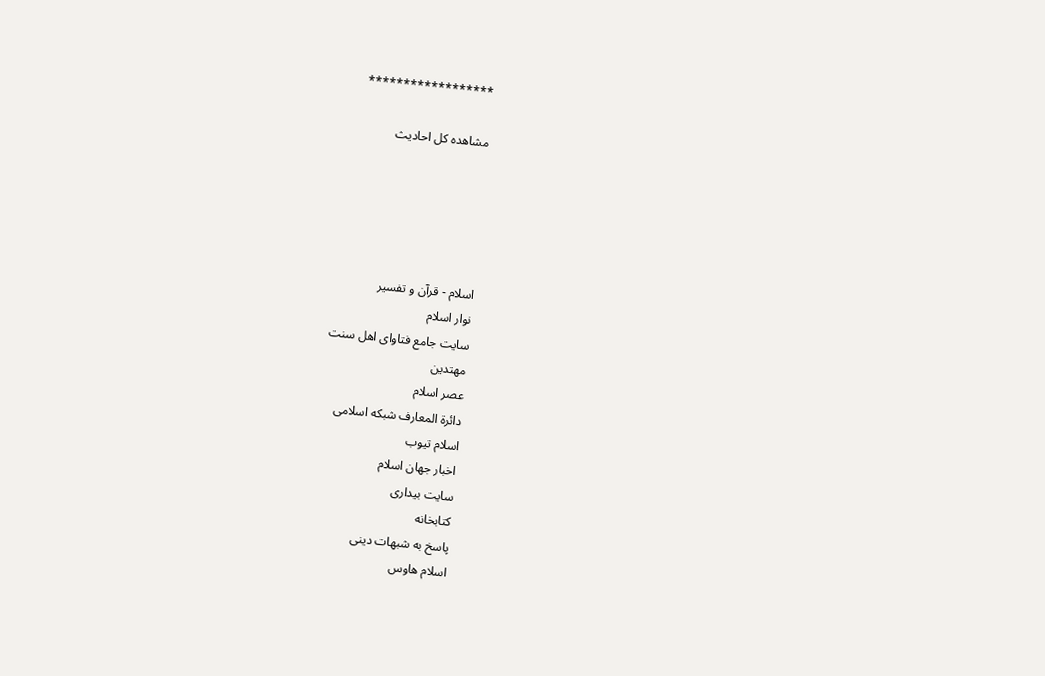******************

مشاهده كل احاديث





اسلام - قرآن و تفسیر
نوار اسلام
سایت جامع فتاوای اهل سنت
مهتدین
عصر اسلام
دائرة المعارف شبکه اسلامی
اسلام تيوب
اخبار جهان اسلام
سایت بیداری
کتابخانه
پاسخ به شبهات دینی
اسلام هاوس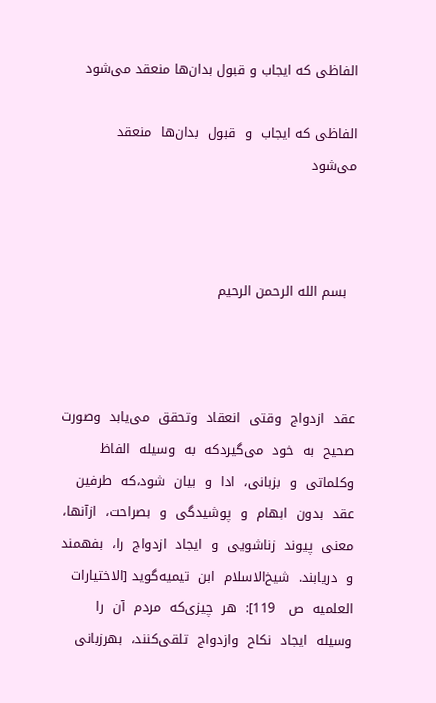الفاظی كه ایجاب و قبول بدان‌ها منعقد می‌شود

الفاظی كه ایجاب  و  قبول  بدان‌ها  منعقد  می‌شود



  بسم الله الرحمن الرحیم



عقد  ازدواج  وقتی  انعقاد  وتحقق  می‌یابد  وصورت  صحیح  به  خود  می‌گیردكه  به  وسیله  الفاظ  وكلماتی  و  بزبانی‌،  ادا  و  بیان  شود،‌كه  طرفین  عقد  بدون  ابهام  و  پوشیدگی  و  بصراحت‌،  ازآنها،  معنی  پیوند  زناشویی  و  ایجاد  ازدواج  را،  بفهمند  و  دریابند.  شیخ‌الاسلام  ابن  تیمیه‌گوید [الاختیارات  العلمیه  ص   119]:  هر  چیزی‌كه  مردم  آن  را  وسیله  ایجاد  نكاح  وازدواج  تلقی‌كنند،  بهرزبانی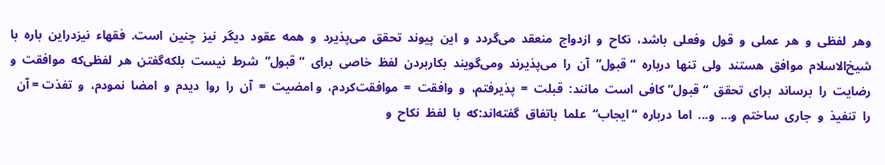وهر  لفظی  و  هر  عملی  و  قول  وفعلی  باشد،  نكاح  و  ازدواج  منعقد  می‌گردد  و  این  پیوند  تحقق  می‌پذیرد  و  همه  عقود  دیگر  نیز  چنین  است‌.  فقهاء  نیزدراین  باره  با  شیخ‌الاسلام  موافق  هستند  ولی  تنها  درباره  “قبول‌”  آن  را  می‌پذیرند  ومی‌گویند  بكاربردن  لفظ  خاصی  برای  “قبول‌”  شرط  نیست  بلكه‌گفتن  هر  لفظی‌كه  موافقت  و  رضایت  را  برساند  برای  تحقق  “قبول‌”كافی  است  مانند:  قبلت  =  پذیرفتم‌،  و  وافقت  =  موافقت‌كردم‌،  و امضیت  =  آن  را  روا  دیدم  و  امضا  نمودم‌،  و  تفذ‌ت = آن  را  تنفیذ  و  جاری  ساختم  و...  و...  اما  درباره  “ایجاب‌“  علما  باتفاق  گفته‌اند:كه  با  لفظ  نكاح  و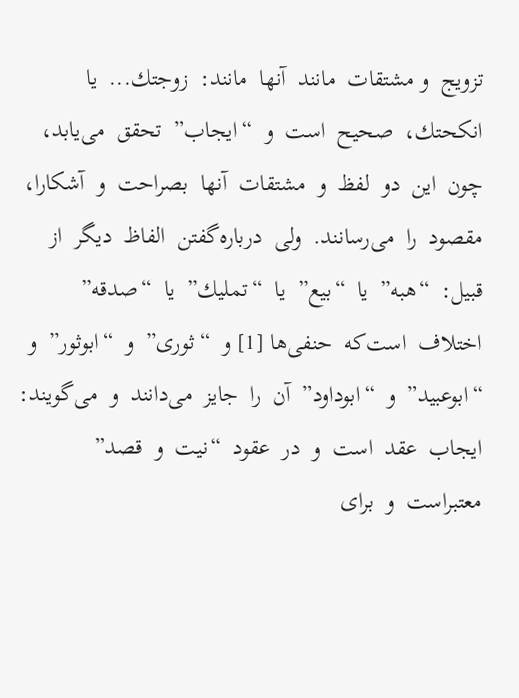تزویج  و مشتقات  مانند  آنها  مانند:  زوجتك‌...  یا  ا‌نكحتك‌،  صحیح  است  و  “ایجاب‌”  تحقق  می‌یابد،  چون  این  دو  لفظ  و  مشتقات  آنها  بصراحت  و  آشكارا،  مقصود  را  می‌رسانند.  ولی  درباره‌گفتن  الفاظ  دیگر  از  قبیل‌:  “هبه‌”  یا  “بیع‌”  یا  “تملیك‌”  یا  “صدقه‌”  اختلاف  است‌كه  حنفی‌ها [1] و  “ثوری‌”  و  “ابوثور”  و “ابوعبید”  و  “ابوداود”  آن  را  جایز  می‌دانند  و  می‌گویند:  ایجاب  عقد  است  و  در  عقود  “نیت  و  قصد”  معتبراست  و  برای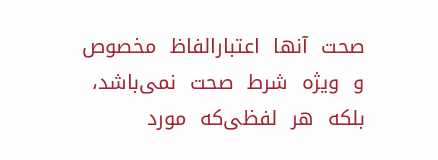صحت  آنها  اعتبارالفاظ  مخصوص  و  ویژه  شرط  صحت  نمی‌باشد،  بلكه  هر  لفظی‌كه  مورد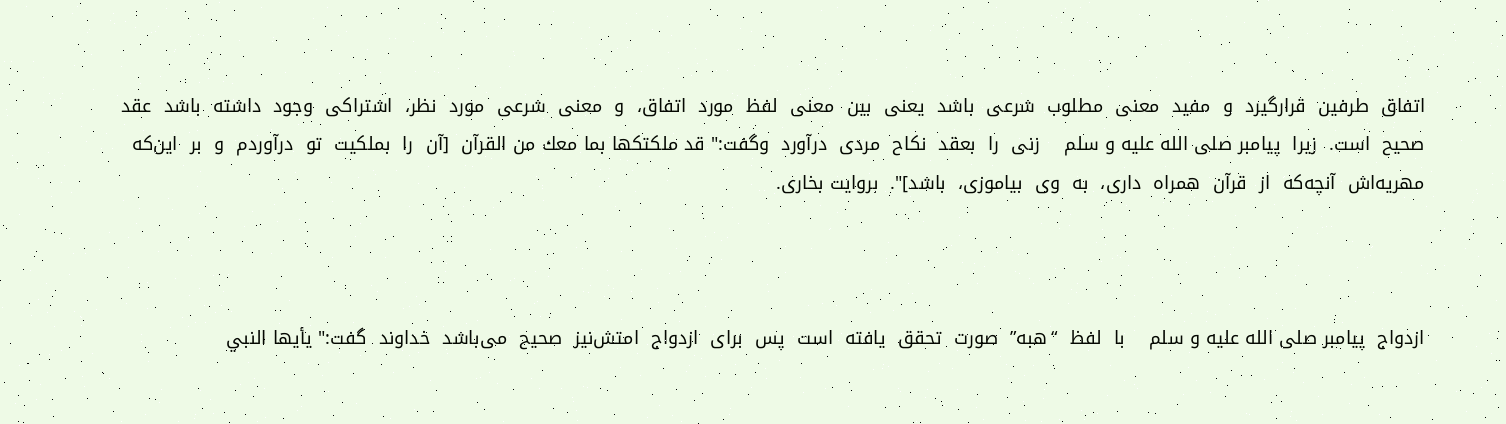اتفاق  طرفین  قرارگیرد  و  مفید  معنی  مطلوب  شرعی  باشد  یعنی  بین  معنی  لفظ  مورد  اتفاق‌،  و  معنی  شرعی  مورد  نظر،  اشتراكی  وجود  داشته  باشد  عقد  صحیح  است‌.  زیرا  پیامبر صلی الله علیه و سلم    زنی  را  بعقد  نكاح  مردی  درآورد  وگفت‌:" قد ملكتكها بما معك من القرآن  [آن  را  بملكیت  تو  درآوردم  و  بر  این‌كه  مهریه‌اش  آنچه‌كه  از  قرآن  همراه  داری‌،  به  وی  بیاموزی‌،  باشد]".  بروایت بخاری‌.



ازدواج  پیامبر صلی الله علیه و سلم    با  لفظ  “هبه‌”  صورت  تحقق  یافته  است  پس  برای  ازدواج  امتش‌نیز  صحیح  می‌باشد  خداوند  گفت‌:" يأيها النبي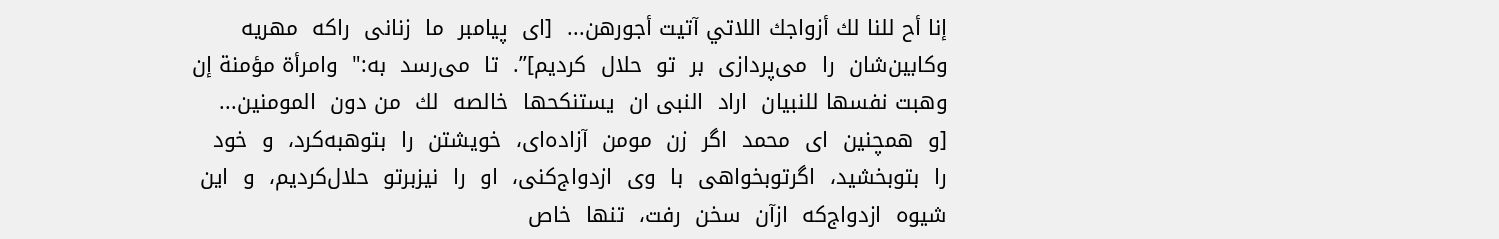إنا أح للنا لك أزواجك اللاتي آتيت أجورهن...  [ای  پیامبر  ما  زنانی  راكه  مهریه  وكابین‌شان  را  می‌پردازی  بر  تو  حلال  كردیم‌]’’.  تا  می‌رسد  به‌:"  وامرأة مؤمنة إن وهبت نفسها للنبيان  اراد  النبی ان  یستنكحها  خالصه  لك  من‌ دون  ا‌لمومنین‌...  [و  همچنین  ای  محمد  اگر  زن  مومن  آزاده‌ای‌،  خویشتن  را  بتوهبه‌كرد،  و  خود  را  بتوبخشید،  اگرتوبخواهی  با  وی  ازدواج‌كنی‌،  او  را  نیزبرتو  حلال‌كردیم‌،  و  این  شیوه  ازدواج‌كه  ازآن  سخن  رفت‌،  تنها  خاص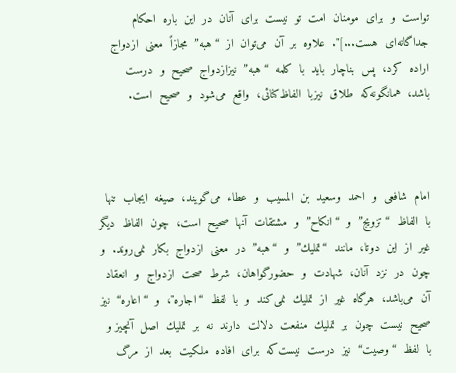تواست  و  برای  مومنان  امت  تو  نیست  برای  آنان  در  این  باره  احكام  جداگانه‌ای  هست‌...]".  علاوه  بر  آن  می‌توان  از  “هبه‌”  مجازاً  معنی  ازدواج  اراده  كرد،  پس  بناچار  باید  با  كلمه  “هبه‌”  نیزازدواج  صحیح  و  درست  باشد،  همانگونه‌كه  طلاق  نیزبا  الفاظ‌كنائی‌،  واقع  می‌شود  و  صحیح  است‌.



امام  شافعی  و  احمد  وسعید  بن  المسیب  و  عطاء  می‌گویند،  صیغه  ایجاب  تنها  با  الفاظ  “تزویج‌”  و  “انكاح‌”  و  مشتقات  آنها  صحیح  است‌،  چون  الفاظ  دیگر  غیر  از  این  دوتا،  مانند  “تملیك‌”  و  “هبه‌”  در  معنی  ازدواج  بكار  نمی‌روند.  و  چون  در  نزد  آنان‌،  شهادت  و  حضورگواهان‌،  شرط  صحت  ازدواج  و  انعقاد  آن  می‌باشد،  هرگاه  غیر  از  تملیك  نمی‌كند  و  با  لفظ  “اجاره‌"،  و  “اعاره‌“  نیز  صحیح  نیست  چون  بر  تملیك  منفعت  دلالت  دارند  نه  بر  تملیك  اصل  آنچیز و  با  لفظ  “وصیت‌“  نیز  درست  نیست‌كه  برای  افاده  ملكیت  بعد  از  مرگ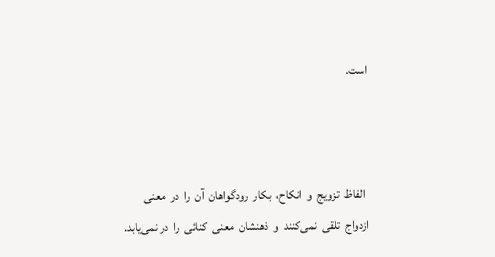است‌.



 الفاظ  تزویج  و  انكاح‌،  بكار  رودگواهان  آن  را  در  معنی  ازدواج  تلقی  نمی‌كنند  و  ذهنشان  معنی  كنائی  را  در نمی‌یابد.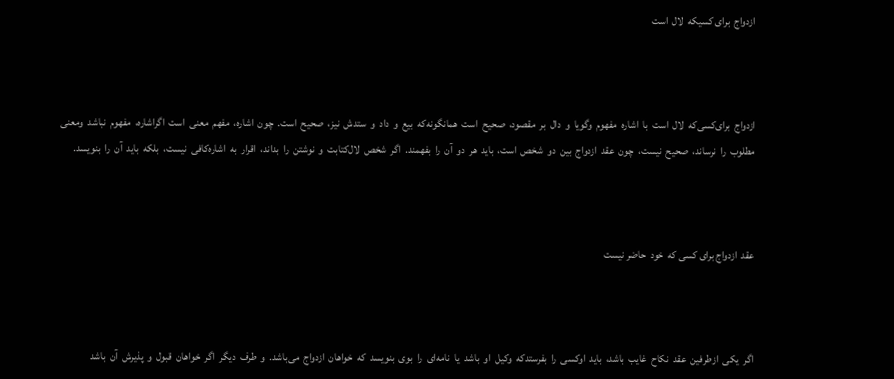ازدواج  برای كسیكه  لال  است



ازدواج  برای‌كسی‌كه  لال  است  با  اشاره  مفهوم  وگویا  و  دال  بر  مقصود،  صحیح  است  همانگونه‌كه  بیع  و  داد  و  ستدش  نیز،  صحیح  است‌.  چون  اشاره‌،  مفهم  معنی  است  اگراشاره‌،  مفهوم  نباشد  ومعنی  مطلوب  را  نرساند،  صحیح  نیست‌،  چون  عقد  ازدواج  بین  دو  شخص  است‌،  باید  هر  دو  آن  را  بفهمند.  اگر  شخص  لال‌كتابت  و  نوشتن  را  بداند،  اقرار  به  اشاره‌كافی  نیست‌،  بلكه  باید  آن  را  بنویسد.



عقد  ازدواج ‌برای ‌كسی‌ كه  خود  حا‌ضر نیست



اگر  یكی  ازطرفین  عقد  نكاح  غایب  باشد،  باید  اوكسی  را  بفرستدكه  وكیل  او  باشد  یا  نامه‌ای  را  بوی  بنویسد  كه  خواهان  ازدواج  می‌باشد.  و  طرف  دیگر  اگر  خواهان  قبول  و  پذیرش  آن  باشد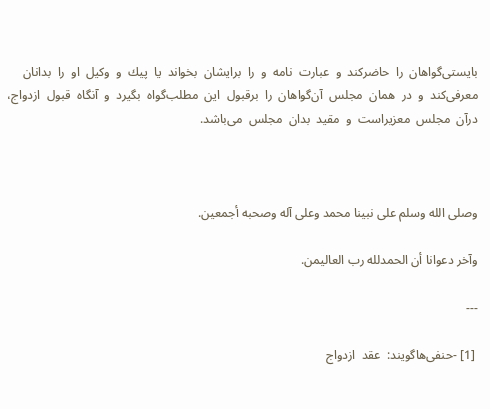بایستی‌گواهان  را  حاضركند  و  عبارت  نامه  و  را  برایشان  بخواند  یا  پیك  و  وكیل  او  را  بدانان  معرفی‌كند  و  در  همان  مجلس  آن‌گواهان  را  برقبول  این  مطلب‌گواه  بگیرد  و  آنگاه  قبول  ازدواج‌،  درآن  مجلس  معزیراست  و  مقید  بدان  مجلس  می‌باشد.



وصلی الله وسلم علی نبینا محمد وعلی آله وصحبه أجمعین.

وآخر دعوانا أن الحمدلله رب العالیمن.

---

 [1] -حنفی‌هاگویند:  عقد  ازدواج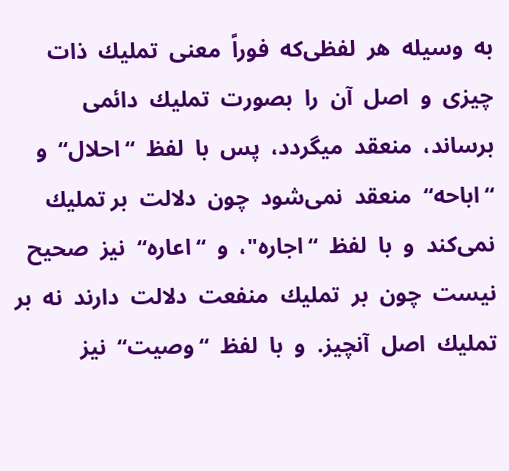به  وسیله  هر  لفظی‌كه  فوراً  معنی  تملیك  ذات  چیزی  و  اصل  آن  را  بصورت  تملیك  دائمی  برساند،  منعقد  میگردد،  پس  با  لفظ  “احلال‌“  و  “اباحه‌“  منعقد  نمی‌شود  چون  دلالت  بر تملیك  نمی‌كند  و  با  لفظ  “اجاره‌"،  و  “اعاره‌“  نیز  صحیح  نیست  چون  بر  تملیك  منفعت  دلالت  دارند  نه  بر  تملیك  اصل  آنچیز.  و  با  لفظ  “وصیت‌“  نیز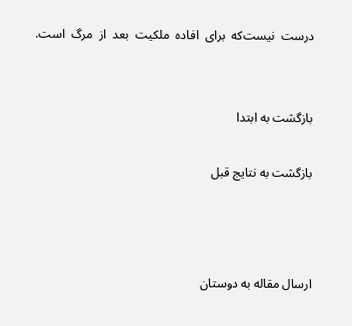درست  نیست‌كه  برای  افاده  ملكیت  بعد  از  مرگ  است‌.


بازگشت به ابتدا

بازگشت به نتايج قبل



ارسال مقاله به دوستان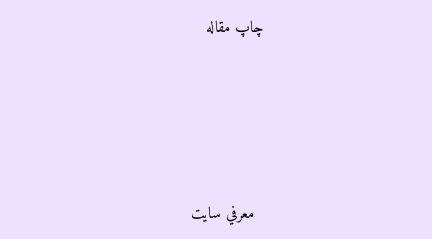چاپ مقاله





  معرفي سايت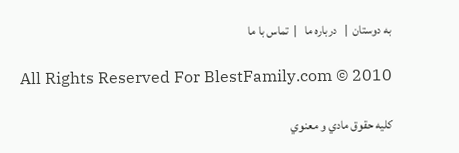به دوستان  |   درباره ما   |  تماس با ما

All Rights Reserved For BlestFamily.com © 2010

كليه حقوق مادي و معنوي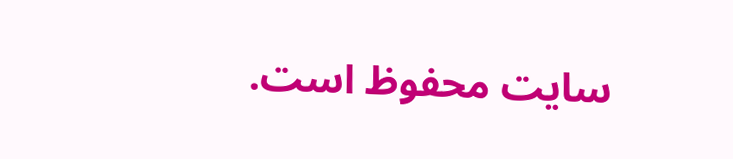سايت محفوظ است.